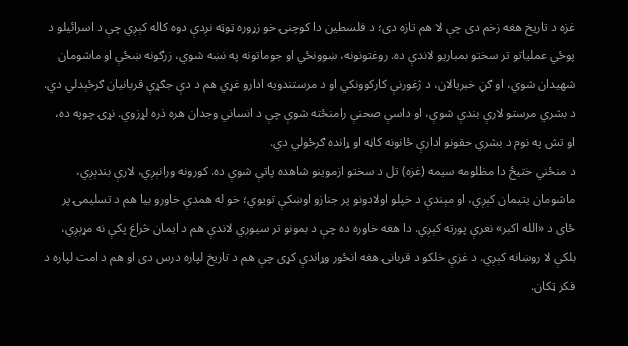غزه د تاریخ هغه زخم دی چې لا هم تازه دی؛ د فلسطین دا کوچنۍ خو زړوره ټوټه نږدې دوه کاله کېږي چې د اسرائیلو د پوځي عملیاتو تر سختو بمباریو لاندې ده. روغتونونه، ښوونځي او جوماتونه په نښه شوي، زرګونه ښځې او ماشومان شهیدان شوي، او ګڼ خبریالان، د ژغورنې کارکوونکي او د مرستندویه ادارو غړي هم د دې جګړې قربانیان ګرځېدلي دي. د بشري مرستو لارې بندې شوې، او داسې صحنې رامنځته شوې چې د انساني وجدان هره ذره لړزوي. نړۍ چوپه ده، او تش په نوم د بشري حقونو ادارې ځانونه کاڼه او ړانده ګرځولي دي.
د منځني ختیځ دا مظلومه سیمه (غزه) تل د سختو ازموینو شاهده پاتې شوې ده. کورونه ورانېږي، لارې بندېږي، ماشومان یتیمان کېږي، او مېندې د خپلو اولادونو پر جنازو اوښکې تویوي؛ خو له همدې خاورو بیا هم د تسلیمۍ پر ځای د «الله اکبر» نعرې پورته کېږي. دا هغه خاوره ده چې د بمونو تر سیوري لاندې هم د ایمان څراغ پکې نه مړېږي، بلکې لا روښانه کېږي. د غزې خلکو د قربانۍ هغه انځور وړاندې کړی چې هم د تاریخ لپاره درس دی او هم د امت لپاره د فکر ټکان.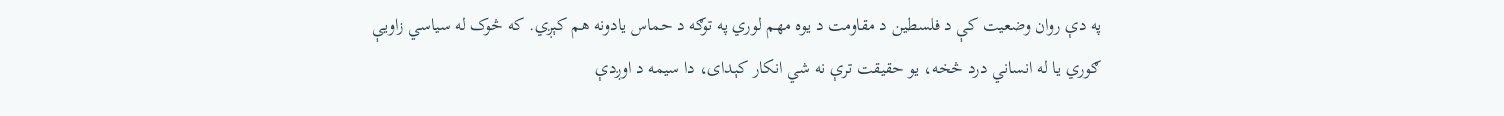په دې روان وضعیت کې د فلسطین د مقاومت د یوه مهم لوري په توګه د حماس یادونه هم کېږي. که څوک له سیاسي زاویې ګوري یا له انساني درد څخه، یو حقیقت ترې نه شي انکار کېدای، دا سیمه د اوږدې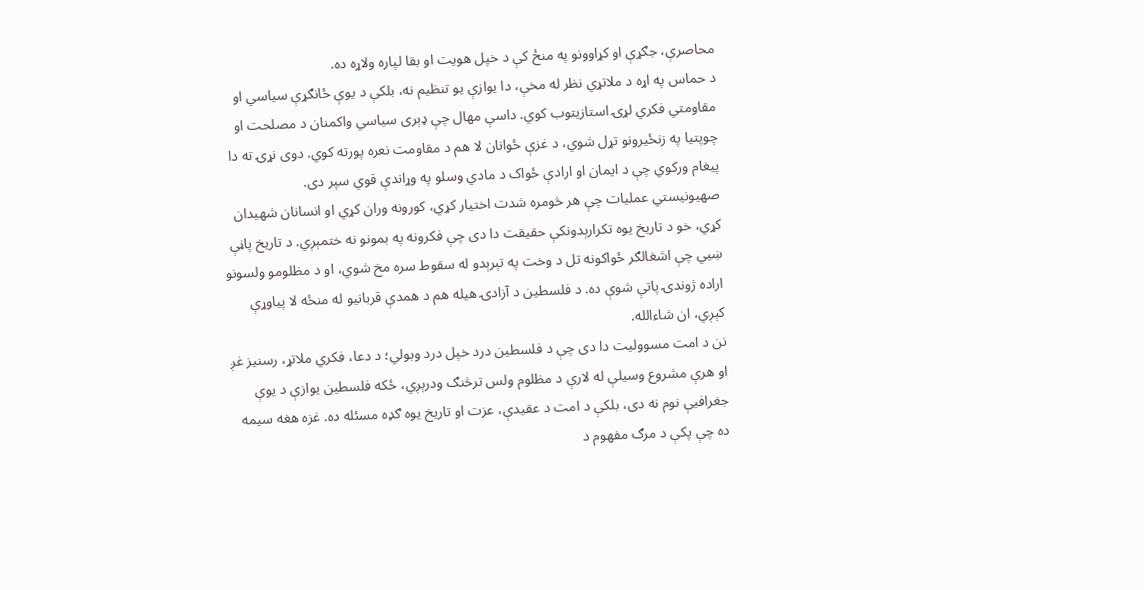محاصرې، جګړې او کړاوونو په منځ کې د خپل هویت او بقا لپاره ولاړه ده.
د حماس په اړه د ملاتړي نظر له مخې، دا یوازې یو تنظیم نه، بلکې د یوې ځانګړې سیاسي او مقاومتي فکري لړۍ استازیتوب کوي. داسې مهال چې ډېری سیاسي واکمنان د مصلحت او چوپتیا په زنځیرونو تړل شوي، د غزې ځوانان لا هم د مقاومت نعره پورته کوي. دوی نړۍ ته دا پیغام ورکوي چې د ایمان او ارادې ځواک د مادي وسلو په وړاندې قوي سپر دی.
صهیونیستي عملیات چې هر څومره شدت اختیار کړي، کورونه وران کړي او انسانان شهیدان کړي، خو د تاریخ یوه تکرارېدونکې حقیقت دا دی چې فکرونه په بمونو نه ختمېږي. د تاریخ پاڼې ښيي چې اشغالګر ځواکونه تل د وخت په تېرېدو له سقوط سره مخ شوي، او د مظلومو ولسونو اراده ژوندۍ پاتې شوې ده. د فلسطین د آزادۍ هیله هم د همدې قربانیو له منځه لا پیاوړې کېږي، ان شاءالله.
نن د امت مسوولیت دا دی چې د فلسطین درد خپل درد وبولي؛ د دعا، فکري ملاتړ، رسنیز غږ او هرې مشروع وسیلې له لارې د مظلوم ولس ترڅنګ ودرېږي، ځکه فلسطین یوازې د یوې جغرافیې نوم نه دی، بلکې د امت د عقیدې، عزت او تاریخ یوه ګډه مسئله ده. غزه هغه سیمه ده چې پکې د مرګ مفهوم د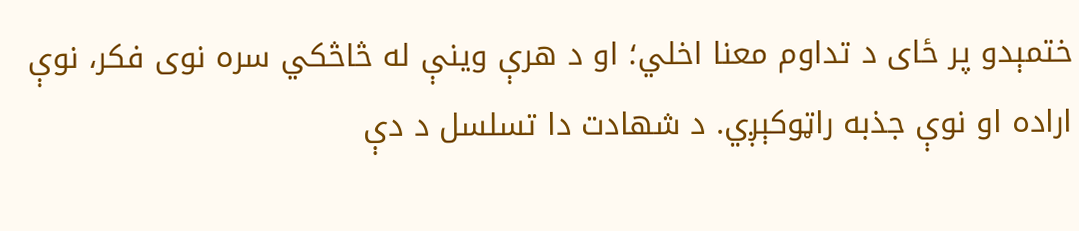ختمېدو پر ځای د تداوم معنا اخلي؛ او د هرې وینې له څاڅکي سره نوی فکر، نوې اراده او نوې جذبه راټوکېږي. د شهادت دا تسلسل د دې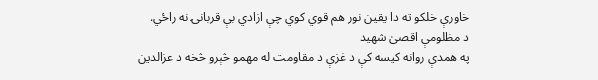خاورې خلکو ته دا یقین نور هم قوي کوي چې ازادي بې قربانۍ نه راځي.
د مظلومې اقصیٰ شهید
په همدې روانه کیسه کې د غزې د مقاومت له مهمو څېرو څخه د عزالدین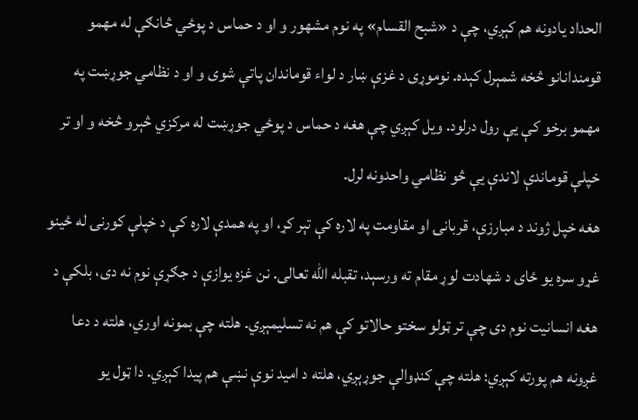الحداد یادونه هم کېږي، چې د «شبح القسام» په نوم مشهور و او د حماس د پوځي څانګې له مهمو قومندانانو څخه شمېرل کېده. نوموړی د غزې ښار د لواء قوماندان پاتې شوی و او د نظامي جوړښت په مهمو برخو کې یې رول درلود. ویل کېږي چې هغه د حماس د پوځي جوړښت له مرکزي څېرو څخه و او تر خپلې قوماندې لاندې یې څو نظامي واحدونه لرل.
هغه خپل ژوند د مبارزې، قربانۍ او مقاومت په لاره کې تېر کړ، او په همدې لاره کې د خپلې کورنۍ له ځینو غړو سره یو ځای د شهادت لوړ مقام ته ورسېد، تقبله الله تعالی. نن غزه یوازې د جګړې نوم نه دی، بلکې د هغه انسانیت نوم دی چې تر ټولو سختو حالاتو کې هم نه تسلیمېږي. هلته چې بمونه اوري، هلته د دعا غږونه هم پورته کېږي؛ هلته چې کنډوالې جوړېږي، هلته د امید نوې نښې هم پیدا کېږي. دا ټول یو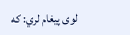لوی پیغام لري: که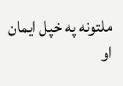ملتونه په خپل ایمان او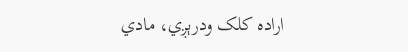اراده کلک ودرېږي، مادي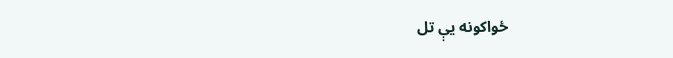ځواکونه یې تل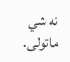نه شي ماتولی.